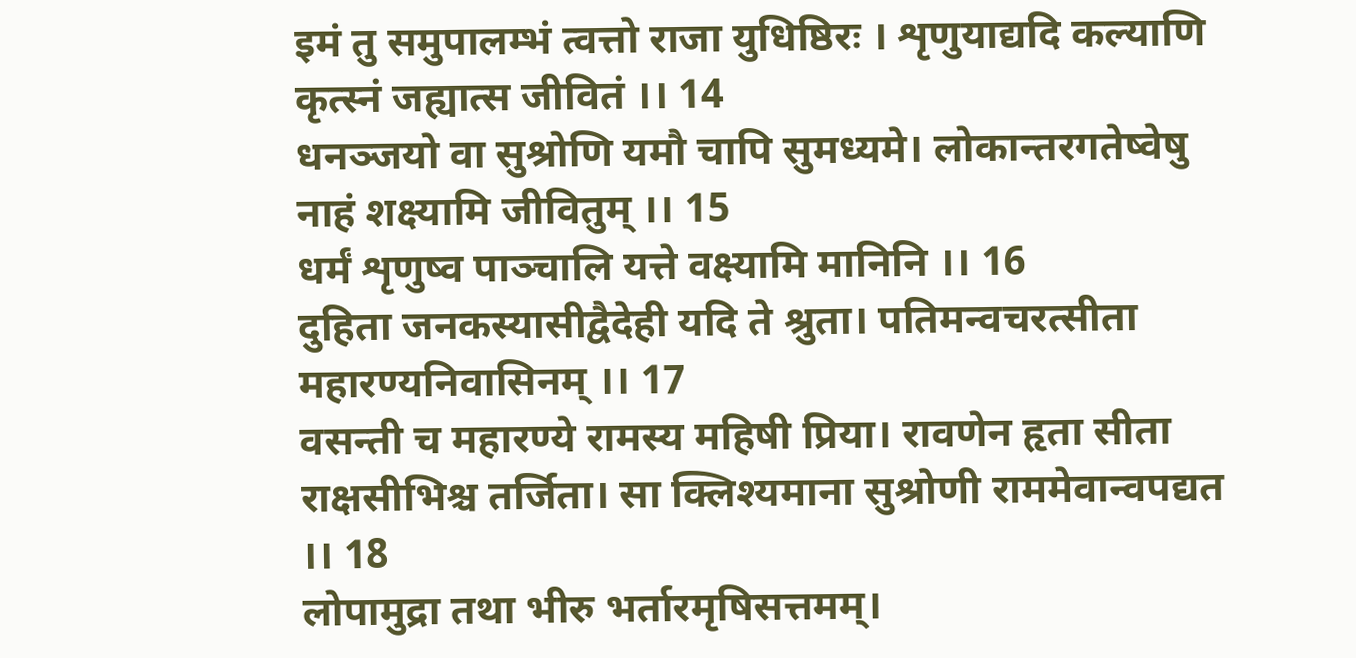इमं तु समुपालम्भं त्वत्तो राजा युधिष्ठिरः । शृणुयाद्यदि कल्याणि कृत्स्नं जह्यात्स जीवितं ।। 14
धनञ्जयो वा सुश्रोणि यमौ चापि सुमध्यमे। लोकान्तरगतेष्वेषु नाहं शक्ष्यामि जीवितुम् ।। 15
धर्मं शृणुष्व पाञ्चालि यत्ते वक्ष्यामि मानिनि ।। 16
दुहिता जनकस्यासीद्वैदेही यदि ते श्रुता। पतिमन्वचरत्सीता महारण्यनिवासिनम् ।। 17
वसन्ती च महारण्ये रामस्य महिषी प्रिया। रावणेन हृता सीता राक्षसीभिश्च तर्जिता। सा क्लिश्यमाना सुश्रोणी राममेवान्वपद्यत ।। 18
लोपामुद्रा तथा भीरु भर्तारमृषिसत्तमम्।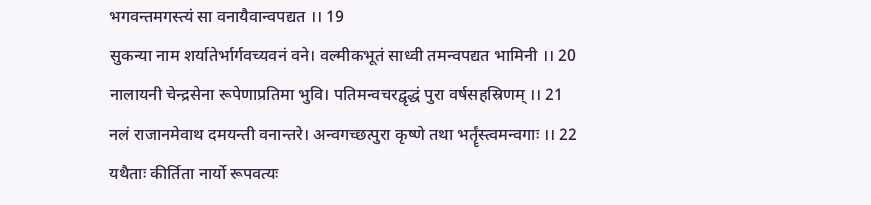भगवन्तमगस्त्यं सा वनायैवान्वपद्यत ।। 19
सुकन्या नाम शर्यातेर्भार्गवच्यवनं वने। वल्मीकभूतं साध्वी तमन्वपद्यत भामिनी ।। 20
नालायनी चेन्द्रसेना रूपेणाप्रतिमा भुवि। पतिमन्वचरद्वृद्धं पुरा वर्षसहस्रिणम् ।। 21
नलं राजानमेवाथ दमयन्ती वनान्तरे। अन्वगच्छत्पुरा कृष्णे तथा भर्तॄंस्त्वमन्वगाः ।। 22
यथैताः कीर्तिता नार्यो रूपवत्यः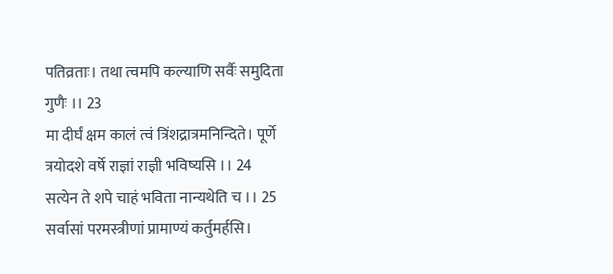पतिव्रताः। तथा त्वमपि कल्याणि सर्वैः समुदिता गुणैः ।। 23
मा दीर्घं क्षम कालं त्वं त्रिंशद्रात्रमनिन्दिते। पूर्णे त्रयोदशे वर्षे राज्ञां राज्ञी भविष्यसि ।। 24
सत्येन ते शपे चाहं भविता नान्यथेति च ।। 25
सर्वासां परमस्त्रीणां प्रामाण्यं कर्तुमर्हसि।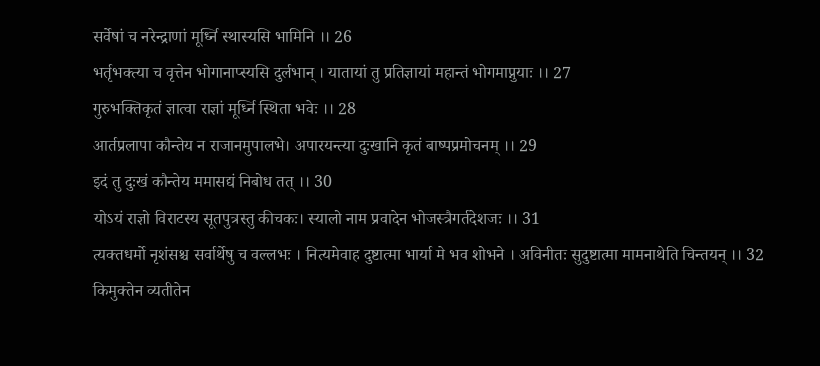सर्वेषां च नरेन्द्राणां मूर्ध्नि स्थास्यसि भामिनि ।। 26
भर्तृभक्त्या च वृत्तेन भोगानाप्स्यसि दुर्लभान् । यातायां तु प्रतिज्ञायां महान्तं भोगमाप्नुयाः ।। 27
गुरुभक्तिकृतं ज्ञात्वा राज्ञां मूर्ध्नि स्थिता भवेः ।। 28
आर्तप्रलापा कौन्तेय न राजानमुपालभे। अपारयन्त्या दुःखानि कृतं बाष्पप्रमोचनम् ।। 29
इदं तु दुःखं कौन्तेय ममासद्यं निबोध तत् ।। 30
योऽयं राज्ञो विराटस्य सूतपुत्रस्तु कीचकः। स्यालो नाम प्रवादेन भोजस्त्रैगर्तदेशजः ।। 31
त्यक्तधर्मो नृशंसश्च सर्वार्थेषु च वल्लभः । नित्यमेवाह दुष्टात्मा भार्या मे भव शोभने । अविनीतः सुदुष्टात्मा मामनाथेति चिन्तयन् ।। 32
किमुक्तेन व्यतीतेन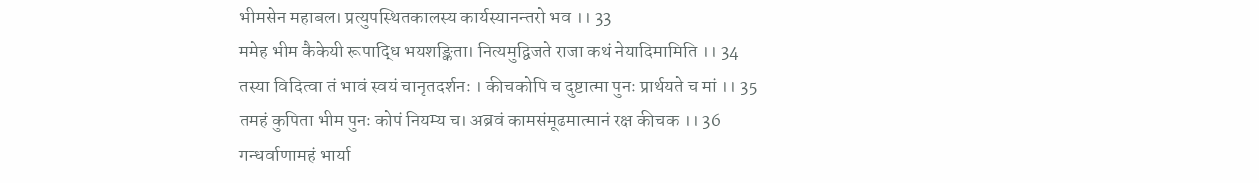भीमसेन महाबल। प्रत्युपस्थितकालस्य कार्यस्यानन्तरो भव ।। 33
ममेह भीम कैकेयी रूपाद्धि भयशङ्किता। नित्यमुद्विजते राजा कथं नेयादिमामिति ।। 34
तस्या विदित्वा तं भावं स्वयं चानृतदर्शनः । कीचकोपि च दुष्टात्मा पुनः प्रार्थयते च मां ।। 35
तमहं कुपिता भीम पुनः कोपं नियम्य च। अब्रवं कामसंमूढमात्मानं रक्ष कीचक ।। 36
गन्धर्वाणामहं भार्या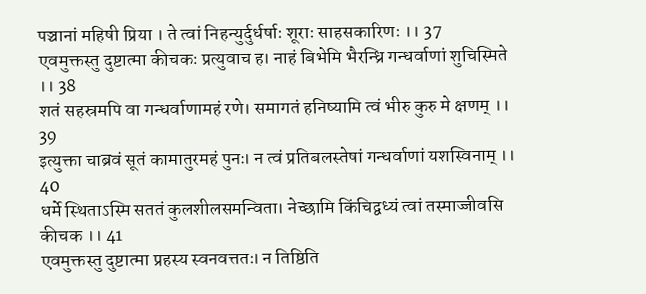पञ्चानां महिषी प्रिया । ते त्वां निहन्युर्दुर्धर्षाः शूराः साहसकारिणः ।। 37
एवमुक्तस्तु दुष्टात्मा कीचकः प्रत्युवाच ह। नाहं बिभेमि भैरन्ध्रि गन्धर्वाणां शुचिस्मिते ।। 38
शतं सहस्रमपि वा गन्धर्वाणामहं रणे। समागतं हनिष्यामि त्वं भीरु कुरु मे क्षणम् ।। 39
इत्युक्ता चाब्रवं सूतं कामातुरमहं पुनः। न त्वं प्रतिबलस्तेषां गन्धर्वाणां यशस्विनाम् ।। 40
धर्मे स्थिताऽस्मि सततं कुलशीलसमन्विता। नेच्छामि किंचिद्वध्यं त्वां तस्माज्जीवसि कीचक ।। 41
एवमुक्तस्तु दुष्टात्मा प्रहस्य स्वनवत्ततः। न तिष्ठिति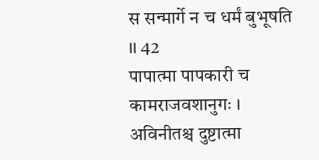स सन्मार्गे न च धर्मं बुभूषति ।। 42
पापात्मा पापकारी च कामराजवशानुगः । अविनीतश्च दुष्टात्मा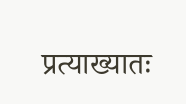प्रत्याख्यातः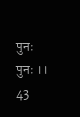पुनः पुनः ।। 43